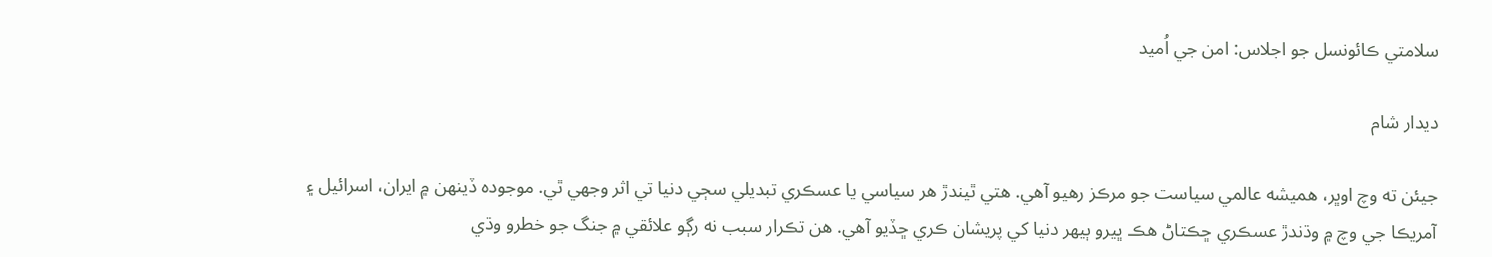سلامتي ڪائونسل جو اجلاس: امن جي اُميد

ديدار شام

جيئن ته وچ اوڀر، هميشه عالمي سياست جو مرڪز رهيو آهي. هتي ٿيندڙ هر سياسي يا عسڪري تبديلي سڄي دنيا تي اثر وجهي ٿي. موجوده ڏينهن ۾ ايران، اسرائيل ۽ آمريڪا جي وچ ۾ وڌندڙ عسڪري ڇڪتاڻ هڪ ڀيرو ٻيهر دنيا کي پريشان ڪري ڇڏيو آهي. هن تڪرار سبب نه رڳو علائقي ۾ جنگ جو خطرو وڌي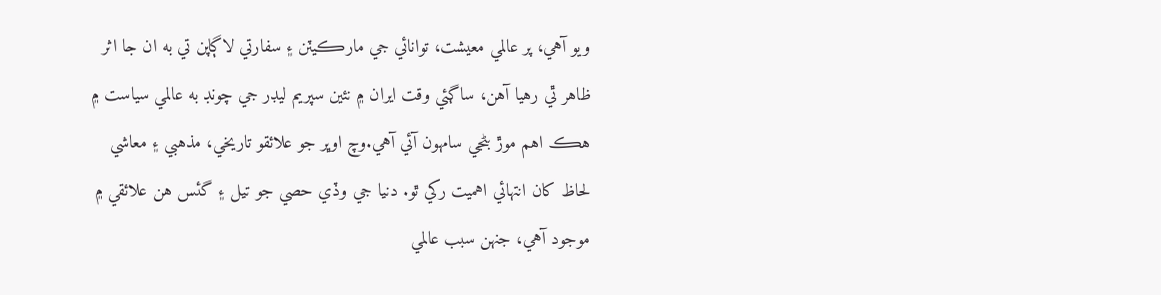ويو آهي، پر عالمي معيشت، توانائي جي مارڪيٽن ۽ سفارتي لاڳاپن تي به ان جا اثر ظاهر ٿي رهيا آهن، ساڳئي وقت ايران ۾ نئين سپريم ليڊر جي چونڊ به عالمي سياست ۾ هڪ اهم موڙ بڻجي سامهون آئي آهي.وچ اوڀر جو علائقو تاريخي، مذهبي ۽ معاشي لحاظ کان انتهائي اهميت رکي ٿو. دنيا جي وڏي حصي جو تيل ۽ گئس هن علائقي ۾ موجود آهي، جنهن سبب عالمي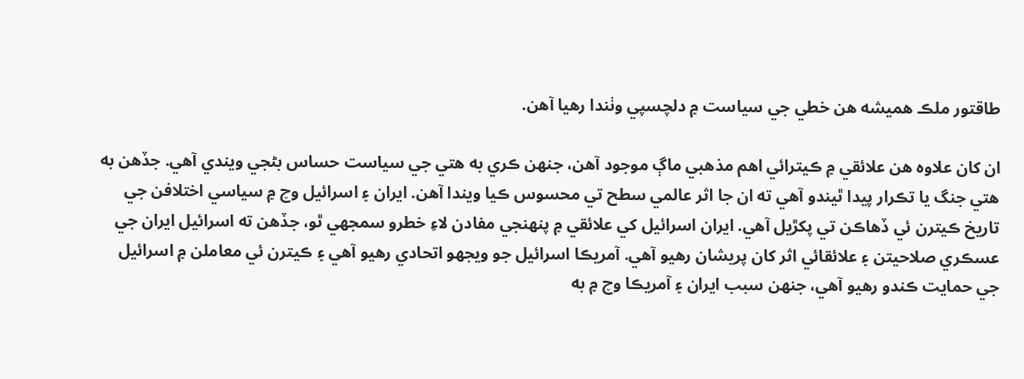طاقتور ملڪ هميشه هن خطي جي سياست ۾ دلچسپي وٺندا رهيا آهن.

ان کان علاوه هن علائقي ۾ ڪيترائي اهم مذهبي ماڳ موجود آهن، جنهن ڪري به هتي جي سياست حساس بڻجي ويندي آهي. جڏهن به هتي جنگ يا تڪرار پيدا ٿيندو آهي ته ان جا اثر عالمي سطح تي محسوس ڪيا ويندا آهن. ايران ۽ اسرائيل وچ ۾ سياسي اختلافن جي تاريخ ڪيترن ئي ڏهاڪن تي پکڙيل آهي. ايران اسرائيل کي علائقي ۾ پنهنجي مفادن لاءِ خطرو سمجهي ٿو، جڏهن ته اسرائيل ايران جي عسڪري صلاحيتن ۽ علائقائي اثر کان پريشان رهيو آهي. آمريڪا اسرائيل جو ويجهو اتحادي رهيو آهي ۽ ڪيترن ئي معاملن ۾ اسرائيل جي حمايت ڪندو رهيو آهي، جنهن سبب ايران ۽ آمريڪا وچ ۾ به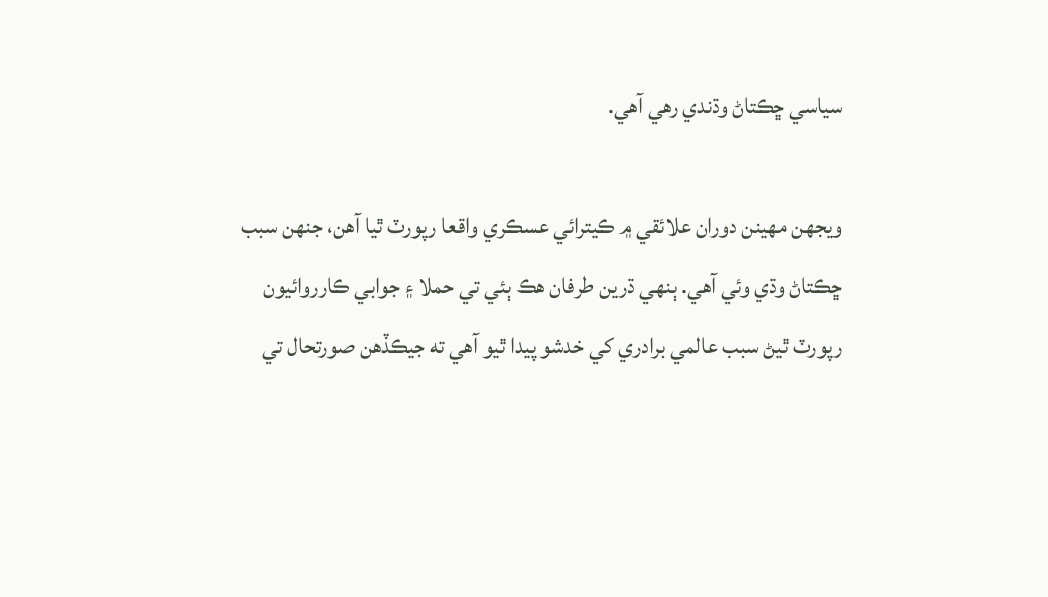سياسي ڇڪتاڻ وڌندي رهي آهي.

ويجهن مهينن دوران علائقي ۾ ڪيترائي عسڪري واقعا رپورٽ ٿيا آهن، جنهن سبب ڇڪتاڻ وڌي وئي آهي. ٻنهي ڌرين طرفان هڪ ٻئي تي حملا ۽ جوابي ڪارروائيون رپورٽ ٿيڻ سبب عالمي برادري کي خدشو پيدا ٿيو آهي ته جيڪڏهن صورتحال تي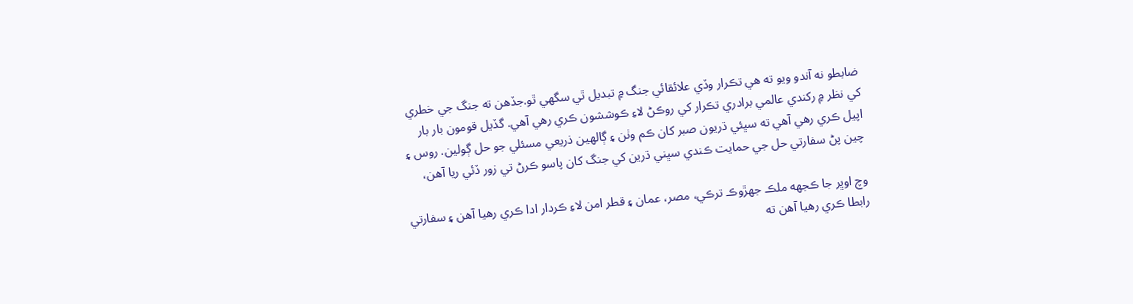ضابطو نه آندو ويو ته هي تڪرار وڏي علائقائي جنگ ۾ تبديل ٿي سگهي ٿو.جڏهن ته جنگ جي خطري کي نظر ۾ رکندي عالمي برادري تڪرار کي روڪڻ لاءِ ڪوششون ڪري رهي آهي. گڏيل قومون بار بار اپيل ڪري رهي آهي ته سڀئي ڌريون صبر کان ڪم وٺن ۽ ڳالهين ذريعي مسئلي جو حل ڳولين. روس ۽ چين پڻ سفارتي حل جي حمايت ڪندي سڀني ڌرين کي جنگ کان پاسو ڪرڻ تي زور ڏئي ريا آهن،

وچ اوڀر جا ڪجهه ملڪ جهڙوڪ ترڪي، مصر، عمان ۽ قطر امن لاءِ ڪردار ادا ڪري رهيا آهن ۽ سفارتي رابطا ڪري رهيا آهن ته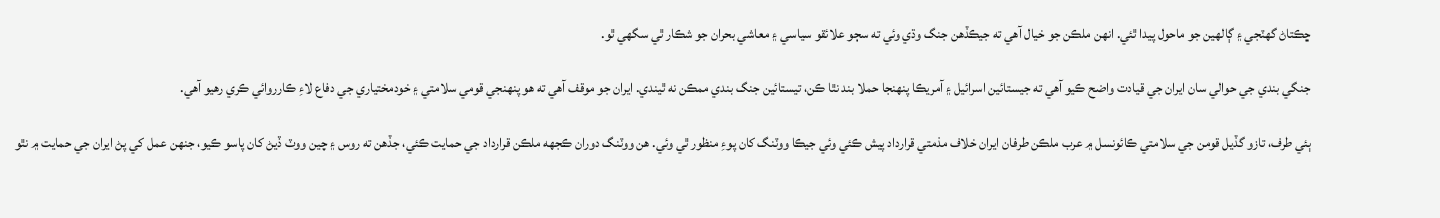ڇڪتاڻ گهٽجي ۽ ڳالهين جو ماحول پيدا ٿئي. انهن ملڪن جو خيال آهي ته جيڪڏهن جنگ وڌي وئي ته سڄو علائقو سياسي ۽ معاشي بحران جو شڪار ٿي سگهي ٿو.

جنگي بندي جي حوالي سان ايران جي قيادت واضح ڪيو آهي ته جيستائين اسرائيل ۽ آمريڪا پنهنجا حملا بند نٿا ڪن، تيستائين جنگ بندي ممڪن نه ٿيندي. ايران جو موقف آهي ته هو پنهنجي قومي سلامتي ۽ خودمختياري جي دفاع لاءِ ڪارروائي ڪري رهيو آهي.

ٻئي طرف، تازو گڏيل قومن جي سلامتي ڪائونسل ۾ عرب ملڪن طرفان ايران خلاف مذمتي قرارداد پيش ڪئي وئي جيڪا ووٽنگ کان پوءِ منظور ٿي وئي. هن ووٽنگ دوران ڪجهه ملڪن قرارداد جي حمايت ڪئي، جڏهن ته روس ۽ چين ووٽ ڏيڻ کان پاسو ڪيو، جنهن عمل کي پڻ ايران جي حمايت ۾ نٿو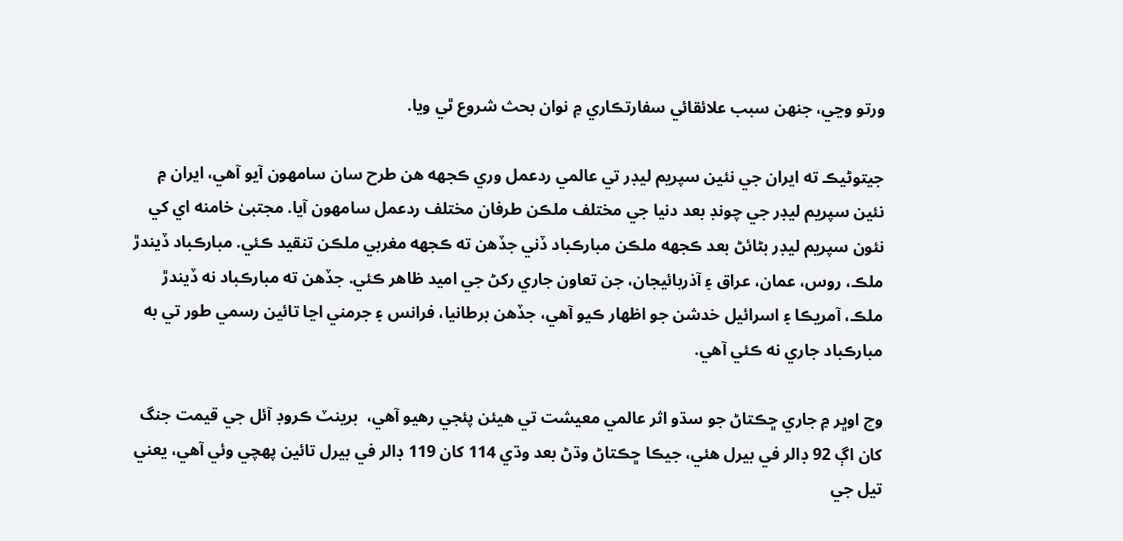ورتو وڃي، جنهن سبب علائقائي سفارتڪاري ۾ نوان بحث شروع ٿي ويا.

جيتوڻيڪ ته ايران جي نئين سپريم ليڊر تي عالمي ردعمل وري ڪجهه هن طرح سان سامهون آيو آهي، ايران ۾ نئين سپريم ليڊر جي چونڊ بعد دنيا جي مختلف ملڪن طرفان مختلف ردعمل سامهون آيا. مجتبیٰ خامنه اي کي نئون سپريم ليڊر بڻائڻ بعد ڪجهه ملڪن مبارڪباد ڏني جڏهن ته ڪجهه مغربي ملڪن تنقيد ڪئي. مبارڪباد ڏيندڙ ملڪ، روس، عمان، عراق ۽ آذربائيجان، جن تعاون جاري رکڻ جي اميد ظاهر ڪئي. جڏهن ته مبارڪباد نه ڏيندڙ ملڪ، آمريڪا ۽ اسرائيل خدشن جو اظهار ڪيو آهي، جڏهن برطانيا، فرانس ۽ جرمني اڃا تائين رسمي طور تي به مبارڪباد جاري نه ڪئي آهي.

وچ اوڀر ۾ جاري ڇڪتاڻ جو سڌو اثر عالمي معيشت تي هيئن پئجي رهيو آهي،  برينٽ ڪروڊ آئل جي قيمت جنگ کان اڳ 92 ڊالر في بيرل هئي، جيڪا ڇڪتاڻ وڌڻ بعد وڌي 114 کان 119 ڊالر في بيرل تائين پهچي وئي آهي، يعني تيل جي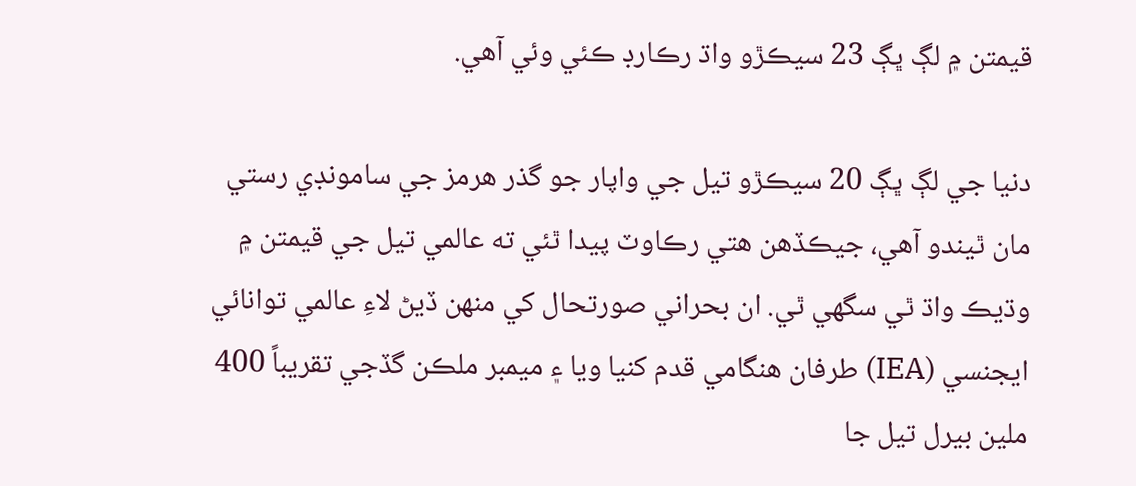قيمتن ۾ لڳ ڀڳ 23 سيڪڙو واڌ رڪارڊ ڪئي وئي آهي.

دنيا جي لڳ ڀڳ 20 سيڪڙو تيل جي واپار جو گذر هرمز جي سامونڊي رستي مان ٿيندو آهي، جيڪڏهن هتي رڪاوٽ پيدا ٿئي ته عالمي تيل جي قيمتن ۾ وڌيڪ واڌ ٿي سگهي ٿي. ان بحراني صورتحال کي منهن ڏيڻ لاءِ عالمي توانائي ايجنسي (IEA) طرفان هنگامي قدم کنيا ويا ۽ ميمبر ملڪن گڏجي تقريباً 400 ملين بيرل تيل جا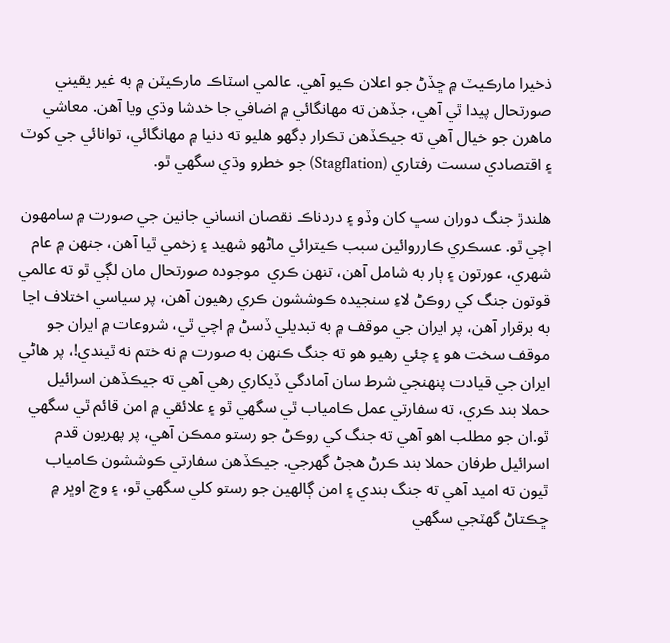ذخيرا مارڪيٽ ۾ ڇڏڻ جو اعلان ڪيو آهي. عالمي اسٽاڪ مارڪيٽن ۾ به غير يقيني صورتحال پيدا ٿي آهي، جڏهن ته مهانگائي ۾ اضافي جا خدشا وڌي ويا آهن. معاشي ماهرن جو خيال آهي ته جيڪڏهن تڪرار ڊگهو هليو ته دنيا ۾ مهانگائي، توانائي جي کوٽ ۽ اقتصادي سست رفتاري (Stagflation) جو خطرو وڌي سگهي ٿو.

هلندڙ جنگ دوران سڀ کان وڏو ۽ دردناڪ نقصان انساني جانين جي صورت ۾ سامهون اچي ٿو. عسڪري ڪارروائين سبب ڪيترائي ماڻهو شهيد ۽ زخمي ٿيا آهن، جنهن ۾ عام شهري، عورتون ۽ ٻار به شامل آهن، تنهن ڪري  موجوده صورتحال مان لڳي ٿو ته عالمي قوتون جنگ کي روڪڻ لاءِ سنجيده ڪوششون ڪري رهيون آهن، پر سياسي اختلاف اڃا به برقرار آهن، پر ايران جي موقف ۾ به تبديلي ڏسڻ ۾ اچي ٿي، شروعات ۾ ايران جو موقف سخت هو ۽ چئي رهيو هو ته جنگ ڪنهن به صورت ۾ نه ختم نه ٿيندي!، پر هاڻي ايران جي قيادت پنهنجي شرط سان آمادگي ڏيکاري رهي آهي ته جيڪڏهن اسرائيل حملا بند ڪري، ته سفارتي عمل ڪامياب ٿي سگهي ٿو ۽ علائقي ۾ امن قائم ٿي سگهي ٿو.ان جو مطلب اهو آهي ته جنگ کي روڪڻ جو رستو ممڪن آهي، پر پهريون قدم اسرائيل طرفان حملا بند ڪرڻ هجڻ گهرجي. جيڪڏهن سفارتي ڪوششون ڪامياب ٿيون ته اميد آهي ته جنگ بندي ۽ امن ڳالهين جو رستو کلي سگهي ٿو، ۽ وچ اوڀر ۾ ڇڪتاڻ گهٽجي سگهي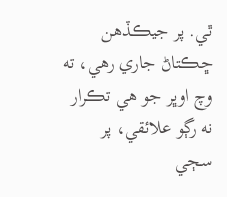ٿي. پر جيڪڏهن ڇڪتاڻ جاري رهي، ته وچ اوڀر جو هي تڪرار نه رڳو علائقي، پر سڄي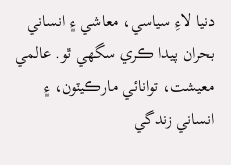دنيا لاءِ سياسي، معاشي ۽ انساني بحران پيدا ڪري سگهي ٿو. عالمي معيشت، توانائي مارڪيٽون، ۽ انساني زندگي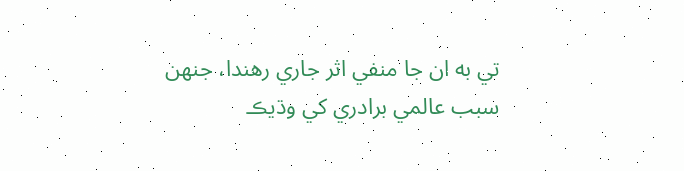تي به ان جا منفي اثر جاري رهندا، جنهن سبب عالمي برادري کي وڌيڪ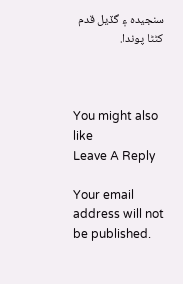سنجيده ۽ گڏيل قدم کڻڻا پوندا.



You might also like
Leave A Reply

Your email address will not be published.